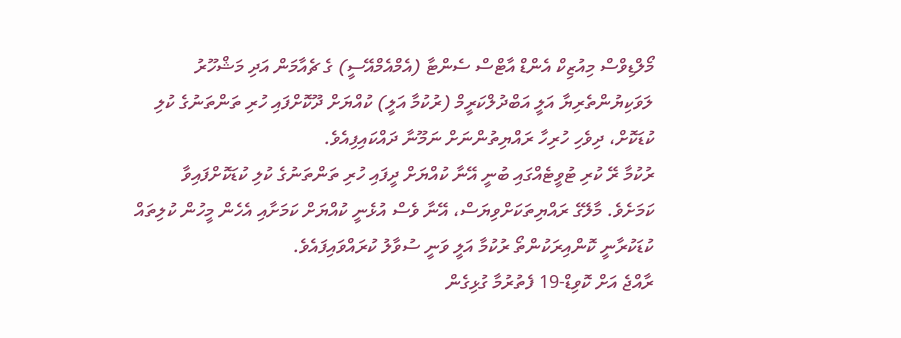މޯލްޑިވްސް މިއުޒިކް އެންޑް އާޓްސް ސެންޓާ (އެމްއެމްއޭސީ) ގެ ޗެއާމަން އަދި މަޝްހޫރު ލަވަކިޔުންތެރިޔާ އަލީ އަބްދުލްކަރީމް (ރުކުމާ އަލީ) ކުއްޔަށް ދޫކޮށްފައި ހުރި ތަންތަނުގެ ކުލި ކުޑަކޮށް، ދިވެހި ހުރިހާ ރައްޔިތުންނަށް ނަމޫނާ ދައްކައިފިއެވެ.
ރުކުމާ ރޭ ކުރި ޓުވީޓެއްގައި ބުނީ އޭނާ ކުއްޔަށް ދީފައި ހުރި ތަންތަނުގެ ކުލި ކުޑަކޮށްފައިވާ ކަމަށެވެ. މާލޭގެ ރައްޔިތަކަށްވިޔަސް، އޭނާ ވެސް އުޅެނީ ކުއްޔަށް ކަމަށާއި އެހެން މީހުން ކުލިތައް ކުޑަކުރާނީ ކޮންއިރަކުންތޯ ރުކުމާ އަލީ ވަނީ ސުވާލު ކުރައްވައިފައެވެ.
ރާއްޖެ އަށް ކޮވިޑް-19 ފެތުރުމާ ގުޅިގެން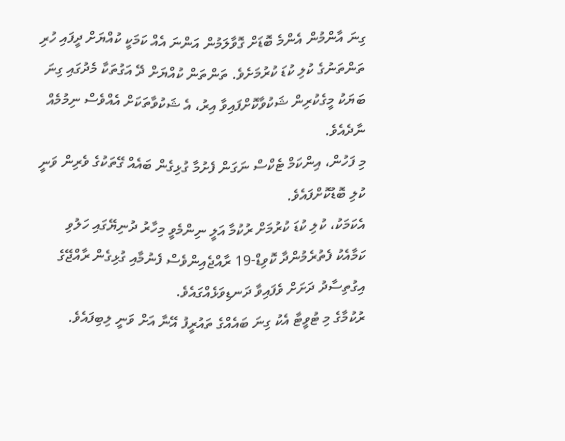ގިނަ އާންމުން އެންމެ ބޮޑަށް ގޮވާލަމުން އަންނަ އެއް ކަމަކީ ކުއްޔަށް ދީފައި ހުރި ތަންތަނުގެ ކުލި ކުޑަ ކުރުމަށެވެ. ތަންތަން ކުއްޔަށް ދޭ އަގުތަކާ މެދުގައި ގިނަ ބަޔަކު މީގެކުރިން ޝަކުވާކޮށްފައިވާ އިރު، އެ ޝަކުވާތަކަށް އެއްވެސް ނިމުމެއް ނާދެއެވެ.
މި ފަހުން، އިންކަމް ޓެކްސް ނަގަން ފެށުމާ ގުޅިގެން ބައެއް ގޭތަކުގެ ވެރިން ވަނީ ކުލި ބޮޑުކޮށްފައެވެ.
އެކަމަކު، ކުލި ކުޑަ ކުރުމަށް ރުކުމާ އަލީ ނިންމެވީ މިހާރު ދުނިޔޭގައި ހަލުވި ކަމާއެކު ފެތުރެމުންދާ ކޮވިޑް-19 ރާއްޖެއިންވެސް ފެނުމާއި ގުޅިގެން ރާއްޖޭގެ އިގުތިސާދު ދަށަށް ވެފައިވާ ދަނޑިވަޅެއްގައެވެ.
ރުކުމާގެ މި ޓުވީޓާ އެކު ގިނަ ބައެއްގެ ތައުރީފު އޭނާ އަށް ވަނީ ލިބިފައެވެ.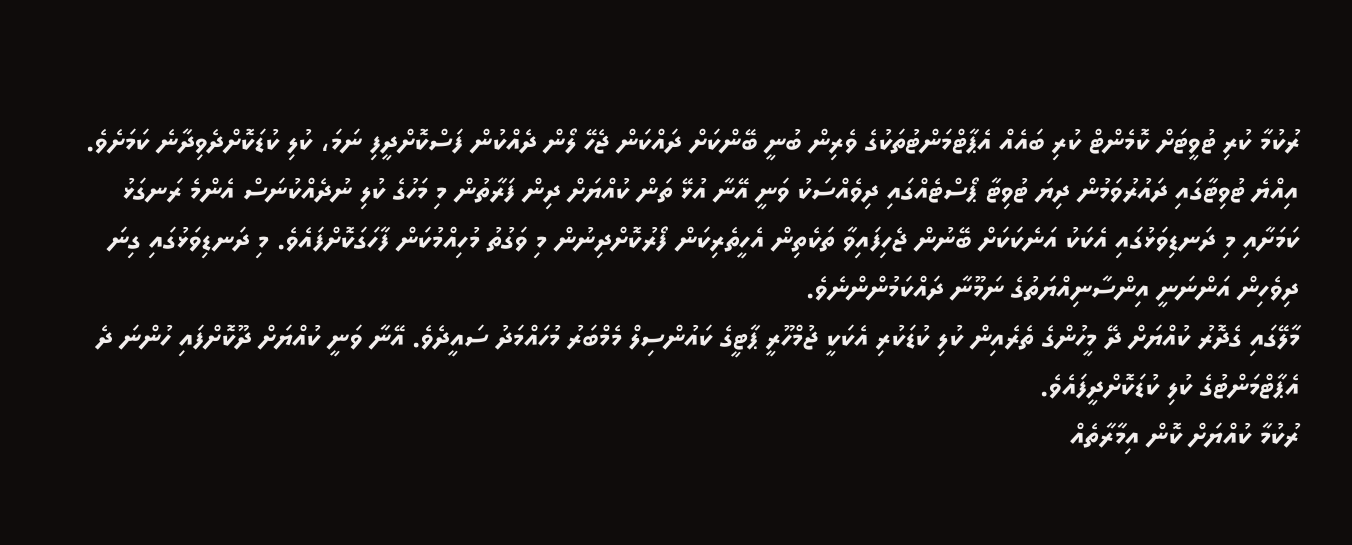ރުކުމާ ކުރި ޓުވީޓަށް ކޮމެންޓް ކުރި ބައެއް އެޕާޓްމަންޓުތަކުގެ ވެރިން ބުނީ ބޭންކަށް ދައްކަން ޖެހޭ ލޯން ދެއްކުން ފަސްކޮށްދީފި ނަމަ، ކުލި ކުޑަކޮށްދެވިދާނެ ކަމަށެވެ.
އިއްޔެ ޓުވިޓާގައި ދައުރުވަމުން ދިޔަ ޓުވިޓާ ޕޯސްޓެއްގައި ދިވެއްސަކު ވަނީ އޭނާ އުޅޭ ތަން ކުއްޔަށް ދިން ފަރާތުން މި މަހުގެ ކުލި ނުދެއްކުނަސް އެންމެ ރަނގަޅު ކަމަށާއި މި ދަނޑިވަޅުގައި އެކަކު އަނެކަކަށް ބޭނުން ޖެހިފައިވާ ތަކެތިން އެހީތެރިކަން ފޯރުކޮށްދިނުން މި ވަގުތު މުހިއްމުކަން ފާހަގަކޮށްފައެވެ. މި ދަނޑިވަޅުގައި ގިނަ ދިވެހިން އަންނަނީ އިންސާނިއްޔަތުގެ ނަމޫނާ ދައްކަމުންންނެވެ.
މާލޭގައި ގެދޮރު ކުއްޔަށް ދޭ މީހުންގެ ތެރެއިން ކުލި ކުޑަކުރި އެކަކީ ޖުމްހޫރީ ޕާޓީގެ ކައުންސިލް މެމްބަރު މުހައްމަދު ސައީދެވެ. އޭނާ ވަނީ ކުއްޔަށް ދޫކޮށްފައި ހުންނަ ދެ އެޕާޓްމަންޓުގެ ކުލި ކުޑަކޮށްދީފައެވެ.
ރުކުމާ ކުއްޔަށް ކޮން އިމާރާތެއް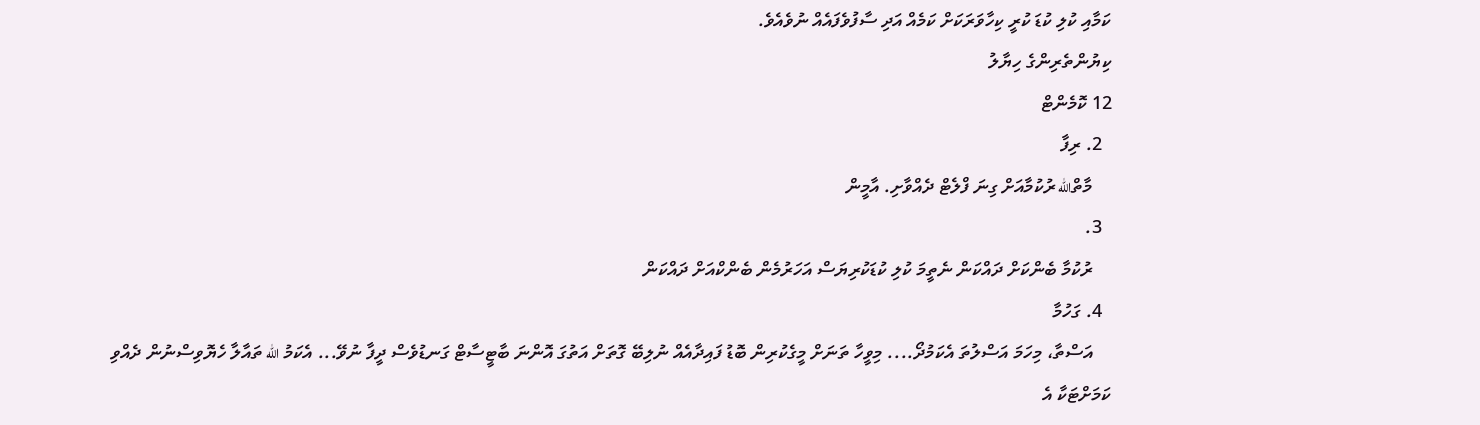ކަމާއި ކުލި ކުޑަ ކުރީ ކިހާވަރަކަށް ކަމެއް އަދި ސާފުވެފައެއް ނުވެއެވެ.
ކިޔުންތެރިންގެ ހިޔާލު
12 ކޮމެންޓް
  2. ރިފާ
    މާތްالله ރުކުމާއަށް ގިނަ ފްލެޓް ދެއްވާށި. އާމީން
  3.
    ރުކުމާ ބެންކަށް ދައްކަން ނެތީމަ ކުލި ކުޑަކުރިޔަސް އަހަރުމެން ބެންކްއަށް ދައްކަން
  4. ގަހުމާ
    އަސްތާ، މިހަމަ އަސްލުތަ އެކަމުދޯ.... މިވީހާ ތަނަށް މީގެކުރިން ބޮޑު ފައިދާއެއް ނުލިބޭ ގޮތަށް އަތުގަ އޮންނަ ބާޓީސާޓް ގަނޑުވެސް ދީފާ ނުވޭ... އެކަމު الله ތައާލާ ހެޔޮވިސްނުން ދެއްވި ކަމަށްޓަކާ އެ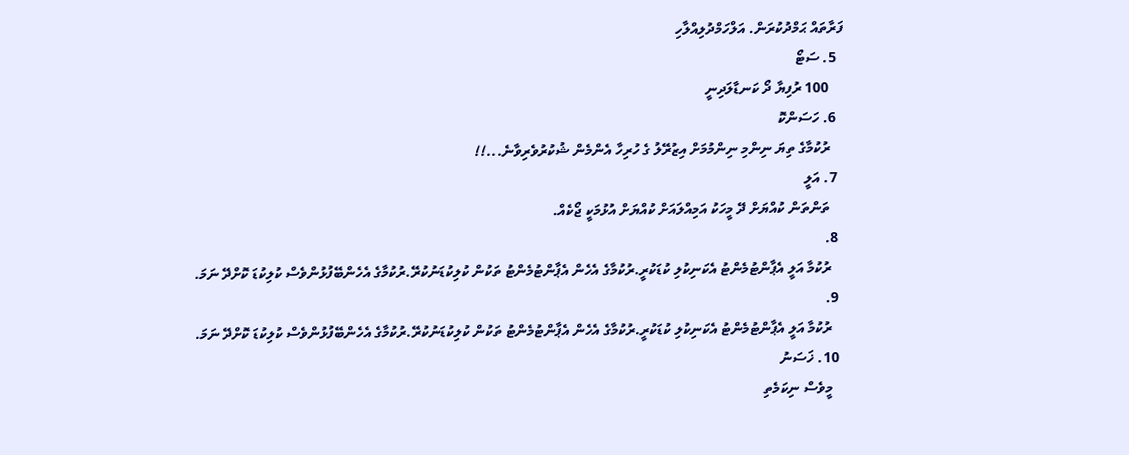ފަރާތައް ޙަމްދުކުރަން. އަލްހަމްދުލިއްލާހި
  5. ސަޓޯ
    100 ރުފިޔާ ދޯ ކަނޑާލަދިނީ
  6. ހަސަންކޮ
    ރުކުމާގެ ތިޔަ ނިންމި ނިންމުމަށް އިޒުރޭލު ގެ ހުރިހާ އެންމެން ޝުކުރުވެރިވާނެ...!!
  7. އަލީ
    ތަންތަން ކުއްޔަށް ދޭ މީހަކު އަމިއްލައަށް ކުއްޔަށް އުޅުމަކީ ޖޯކެއް.
  8.
    ރުކުމާ އަލީ އެޕާންޓުމެންޓު އެކަނިކުލި ކުޑަކުރީ.ރުކުމާގެ އެހެން އެޕާންޓުމެންޓު ތަކުން ކުލިކުޑަނުކުރޭ.ރުކުމާގެ އެހެންބޭފުޅުންވެސް ކުލިކުޑަ ކޮށްދޭ ނަމަ.
  9.
    ރުކުމާ އަލީ އެޕާންޓުމެންޓު އެކަނިކުލި ކުޑަކުރީ.ރުކުމާގެ އެހެން އެޕާންޓުމެންޓު ތަކުން ކުލިކުޑަނުކުރޭ.ރުކުމާގެ އެހެންބޭފުޅުންވެސް ކުލިކުޑަ ކޮށްދޭ ނަމަ.
  10. ޚަސަނު
    މީވެސް ނިކަމެތި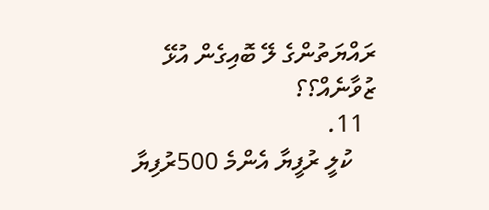ރައްޔަތުންގެ ލޭ ބޮއިގެން އުޅޭ ޒުވާނެއް؟؟
  11.
    ކުލީ ރުފީޔާ އެންމެ 500ރުފިޔާ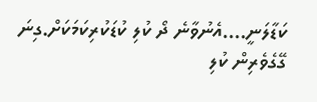ކަޑާލަނީ....އެނުވާނެ ދޯ ކުލި ކުޑަކުރިކަމަކަށް.ގިނަ ގޭގެވެރިން ކުލި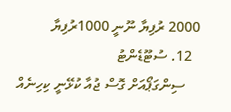2000 ރުފިޔާ ނޫނީ 1000ރުފިޔާ
  12. ސުޓޫޑެންޓު
    ސިންގަޕޯއަށް ގޮސް ޖުއާ ކުޅޭނީ ކިހިނެއް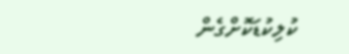ކުލިކުޑަކޮށްގެން